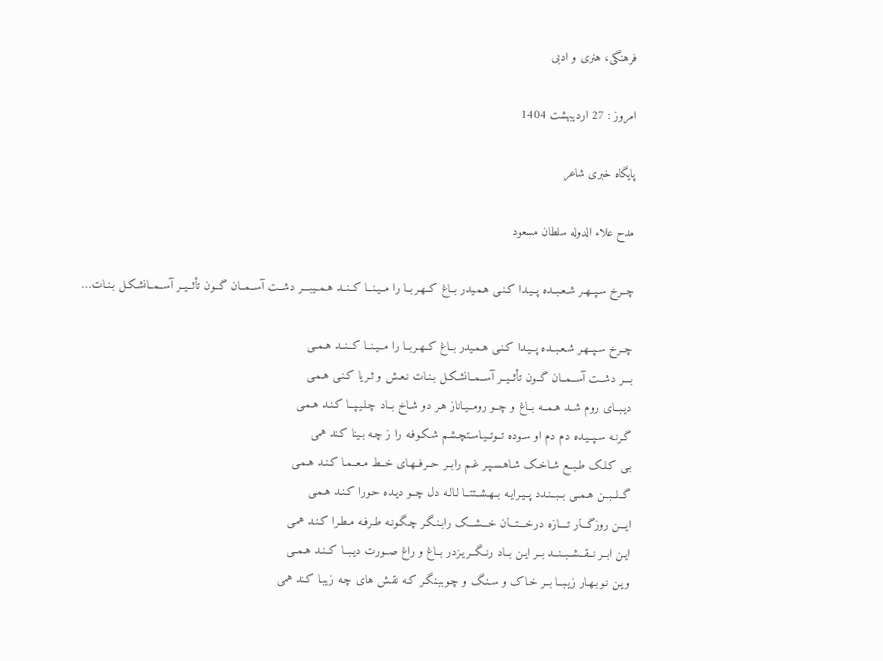فرهنگی، هنری و ادبی

امروز : 27 اردیبهشت 1404

پایگاه خبری شاعر

مدح علاء الدوله سلطان مسعود

چــرخ سـپــهـر شـعـبــده پــیـدا کـنـی هـمـیدر بــاغ کــهـربــا را مــیـنــا کــنــد هـمــیبـــر دشــت آســمــان گــون تأثــیــر آســمــانشـکـل بـنـات…

چــرخ سـپــهـر شـعـبــده پــیـدا کـنـی هـمـیدر بــاغ کــهـربــا را مــیـنــا کــنــد هـمــی
بـــر دشــت آســمــان گــون تأثــیــر آســمــانشـکـل بـنـات نـعـش و ثـریا کـنـی هـمـی
دیـبــای روم شــد هـمــه بــاغ و چــو رومــیـاناز هـر دو شـاخ بــاد چـلـیـپــا کـنـد هـمـی
گـرنـه سـپــیـده دم دم او سـوده تــوتــیـاسـتچـشـم شـکـوفـه را ز چـه بـینا کـند همی
بـی کـلـک طـبــع شـاخـک شـاهـسـپـر غـم رابــر حــرفــهـای خــط مـعــمـا کـنـد هـمـی
گــلــبــن هـمــی بــبــنـدد پــیـرایـه بــهـشــتتــا لـالـه دل چــو دیـده حـورا کـنـد هـمـی
ایـــن روزگـــار تــــازه درخـــتـــان خـــشـــک رابـنـگـر چـگـونـه طـرفـه مـطـرا کـنـد همـی
ایـن ابــر نــقــشــبــنــد بــر ایـن بــاد رنــگــریـزدر بــاغ و راغ صــورت دیـبــا کــنـد هـمــی
ویـن نـوبـهـار زیـبــا بــر خـاک و سـنـگ و چـوببـنگـر کـه نقـش های چـه زیبـا کـند همی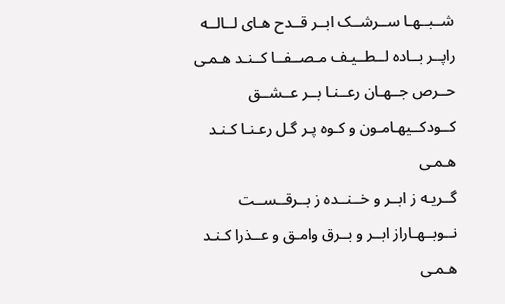شــبــهـا ســرشــک ابــر قــدح هـای لــالــه راپــر بــاده لــطــیـف مـصــفــا کــنـد هـمـی
حــرص جــهـان رعــنـا بــر عــشــق کــودکــیهـامـون و کـوه پـر گـل رعـنـا کـنـد هـمـی
گــریـه ز ابــر و خــنــده ز بــرقــســت نــوبــهـاراز ابــر و بــرق وامـق و عــذرا کـنـد هـمـی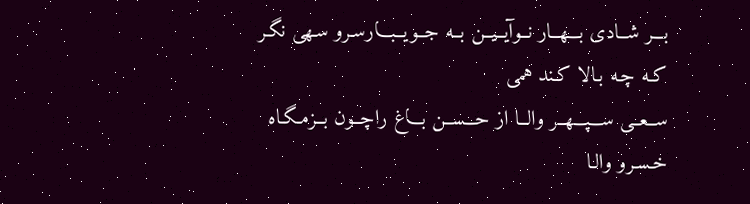بـــر شــادی بـــهــار نــوآیــیــن بــه جــویــبـــارسـرو سـهی نگـر کـه چـه بـالا کـند همی
ســعــی ســـپـــهــر والــا از حـــســن بـــاغ راچــون بــزمـگـاه خـسـرو والـا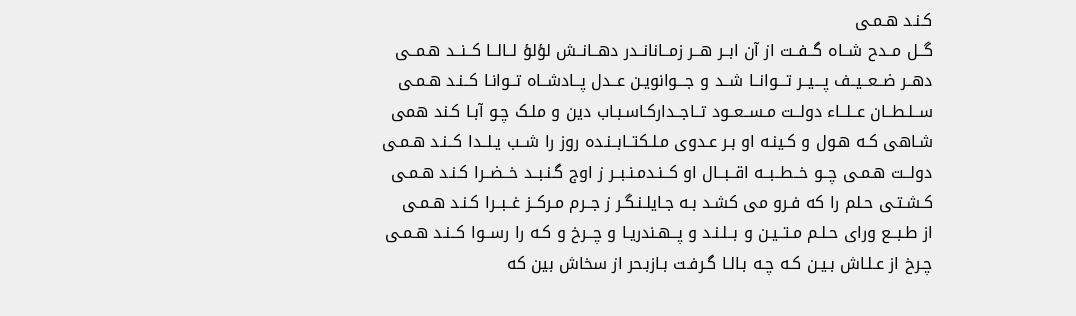کـنـد هـمـی
گــل مــدح شــاه گــفــت از آن ابــر هــر زمــانانــدر دهــانــش لؤلؤ لــالــا کــنــد هـمــی
دهــر ضــعــیــف پـــیــر تـــوانــا شــد و جـــوانویـن عــدل پــادشــاه تــوانـا کــنـد هـمـی
ســلـطــان عــلــاء دولــت مـســعــود تــاجــدارکـاسـبـاب دین و ملـک چـو آبـا کـند همی
شـاهی کـه هـول و کـینـه او بـر عـدوی مـلـکتــابــنـده روز را شــب یـلــدا کــنـد هـمـی
دولــت هـمـی چــو خــطــبــه اقــبــال او کــنـدمـنـبــر ز اوج گـنـبــد خــضــرا کـنـد هـمـی
کـشـتـی حـلم را که فـرو می کشـد بـه جـایلـنـگـر ز جــرم مـرکــز غــبــرا کـنـد هـمـی
از طـبــع ورای حـلـم مـتــیـن و بــلـنـد و پــهـندریـا و چــرخ و کـه را رســوا کــنـد هـمـی
چـرخ از عـلـاش بـیـن کـه چـه بـالـا گـرفـت بـازبـحر از سخاش بین که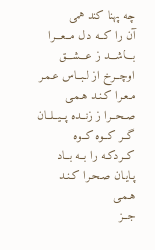چه پهنا کند همی
آن را کــه دل مــعـــرا بـــاشـــد ز عـــشـــق اوچــرخ از لـبــاس عـمـر مـعـرا کـنـد هـمـی
صــحــرا ز زنــده پــیــلــان گــر کــوه کــوه کــردکـه را بــه بــاد پـایـان صـحـرا کـنـد هـمـی
جــز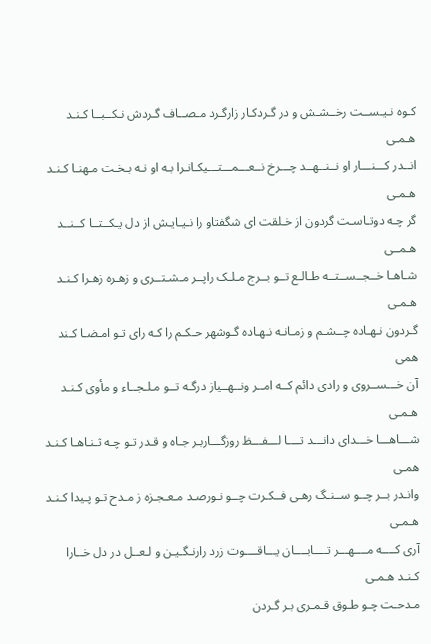کـوه نـیـســت رخــشـش و در گـردکـار زارگـرد مـصــاف گـردش نـکــبــا کـنـد هـمـی
انــدر کـــنـــار او نــنــهــد چـــرخ نــعـــمـــتـــیکـانـرا بـه او نـه بـخـت مـهنـا کـنـد هـمـی
گر چـه دوتـاسـت گردون از خـلقت ای شگفتاو را نـیـایـش از دل یـکــتــا کــنــد هـمــی
شـاهـا خــجــســتــه طـالـع تــو بــرج مـلـک راپــر مـشـتــری و زهـره زهـرا کـنـد هـمـی
گـردون نـهـاده چــشـم و زمـانـه نـهـاده گـوشهر حـکـم را کـه رای تـو امـضـا کـند همی
آن خـــســروی و رادی دائم کــه امــر ونــهــیاز درگـه تــو مـلـجــاء و مأوی کـنـد هـمـی
شـــاهـــا خـــدای دانـــد تــــا لـــفـــظ روزگـــاربـر جـاه و قـدر تـو چـه ثـنـاهـا کـنـد همـی
وانـدر بــر چــو ســنـگ رهـی فــکـرت چــو نـورصـد مـعـجـزه ز مـدح تـو پـیدا کـنـد هـمـی
آری کــــه مــــهـــر تــــابــــان یـــاقــــوت زرد رارنـگـیـن و لـعــل در دل خــارا کـنـد هـمـی
مـدحـت چـو طـوق قـمـری بـر گـردن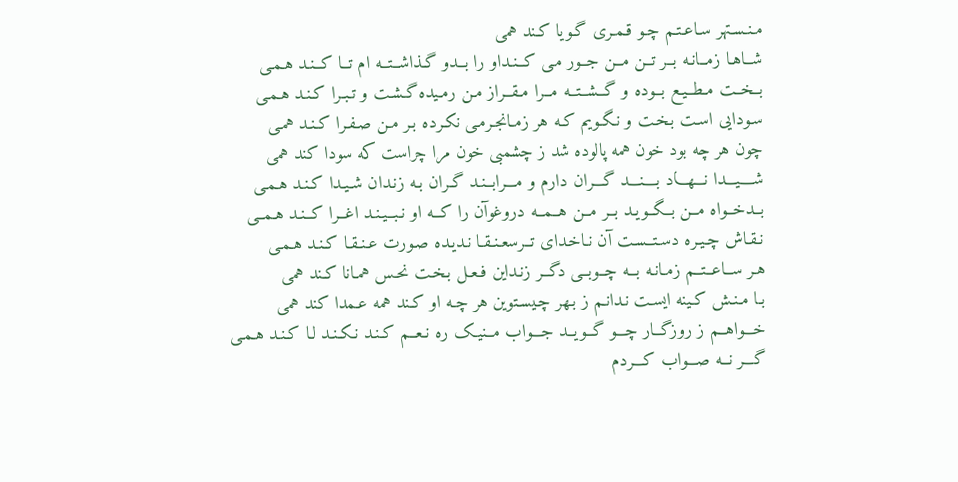مـنـسـتهر سـاعـتـم چـو قـمـری گـویا کـند همی
شــاهـا زمــانـه بــر تــن مــن جــور مـی کــنـداو را بــدو گـذاشــتــه ام تــا کــنـد هـمـی
بــخــت مـطــیـع بــوده و گــشــتــه مــرا مـقــراز مـن رمـیده گـشـت و تـبـرا کـنـد هـمـی
سـودایی اسـت بـخـت و نـگـویم کـه هر زمـانجـرمـی نکـرده بـر مـن صـفـرا کـنـد همـی
چون هر چه بود خون همه پالوده شد ز چشمبی خون مرا چراست که سودا کند همی
شــــیـــدا نـــهـــاد بــــنـــد گـــران دارم و مـــرابــنـد گـران بـه زنـدان شـیـدا کـنـد هـمـی
بــدخــواه مــن بــگــویـد بــر مــن هــمــه دروغوآن را کــه او نـبــیـنـد اغــرا کــنـد هـمــی
نـقـاش چـیـره دسـتــسـت آن نـاخـدای تــرسعـنـقـا نـدیـده صـورت عـنـقـا کـنـد هـمـی
هـر ســاعــتــم زمـانـه بــه چــوبــی دگــر زنـداین فـعـل بـخـت نحـس همـانا کـند همی
بـا مـنـش کـینه ایسـت نـدانـم ز بـهر چـیسـتوین هر چـه او کـند همه عـمدا کند همی
خـــواهــم ز روزگــار چـــو گــویــد جـــواب مــنیـک ره نـعــم کـنـد نـکـنـد لـا کـنـد هـمـی
گـــر نــه صـــواب کـــردم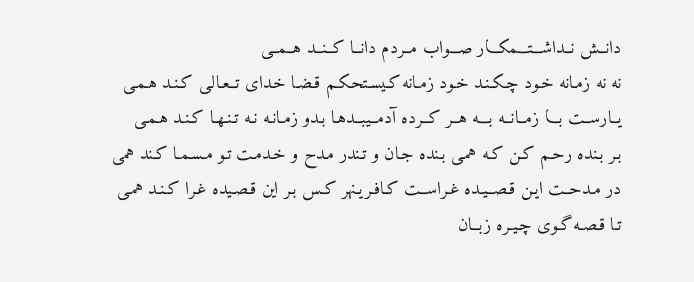دانــش نــداشـــتـــمکـــار صـــواب مــردم دانــا کــنــد هــمــی
نه نه زمـانه خـود چـکـنـد خـود زمـانه کـیسـتحـکـم قـضـا خـدای تــعـالـی کـنـد هـمـی
یــارســت بـــا زمــانــه بـــه هــر کــرده آدمــیبــدهـا بـدو زمـانـه نـه تـنـهـا کـنـد هـمـی
بـر بـنده رحـم کـن کـه همـی بـنده جـان و تـندر مـدح و خـدمـت تـو مـسـمـا کـند همی
در مـدحــت ایـن قـصــیـده غـراســت کـافـریـنهر کـس بـر این قـصـیده غـرا کـنـد همـی
تـا قـصـه گـوی چـیـره زبــان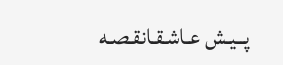پــیـش عـاشـقـانقـصـه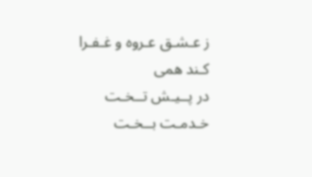ز عـشـق عـروه و غـفـرا کـند همی
در پــیـش تــخـت خـدمـت بــخـت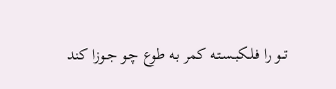تــو را فـلـکبـسـتـه کمر بـه طوع چـو جـوزا کند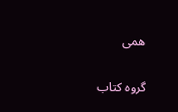همی

گروه کتاب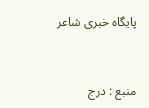پایگاه خبری شاعر


منبع : درج